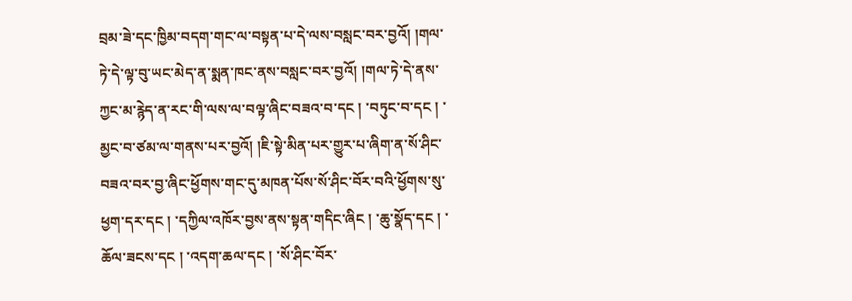བྲམ་ཟེ་དང་ཁྱིམ་བདག་གང་ལ་བསྟན་པ་དེ་ལས་བསླང་བར་བྱའོ། །གལ་ཏེ་དེ་ལྟ་བུ་ཡང་མེད་ན་སྨན་ཁང་ནས་བསླང་བར་བྱའོ། །གལ་ཏེ་དེ་ནས་ཀྱང་མ་རྙེད་ན་རང་གི་ལས་ལ་བལྟ་ཞིང་བཟའ་བ་དང ། ་བཏུང་བ་དང ། ་མྱང་བ་ཙམ་ལ་གནས་པར་བྱའོ། །ཇི་སྟེ་མིན་པར་གྱུར་པ་ཞིག་ན་སོ་ཤིང་བཟའ་བར་བྱ་ཞིང་ཕྱོགས་གང་དུ་མཁན་པོས་སོ་ཤིང་བོར་བའི་ཕྱོགས་སུ་ཕྱག་དར་དང ། ་དཀྱིལ་འཁོར་བྱས་ནས་སྟན་གདིང་ཞིང ། ་ཆུ་སྣོད་དང ། ་ཆོལ་ཟངས་དང ། ་འདག་ཆལ་དང ། ་སོ་ཤིང་བོར་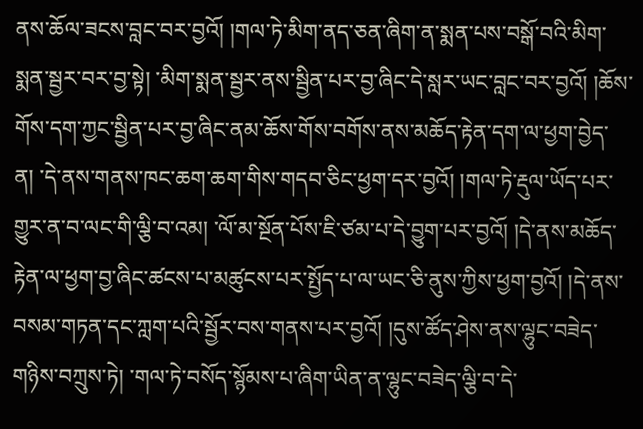ནས་ཆོལ་ཟངས་བླང་བར་བྱའོ། །གལ་ཏེ་མིག་ནད་ཅན་ཞིག་ན་སྨན་པས་བསྒོ་བའི་མིག་སྨན་སྦྱར་བར་བྱ་སྟེ། ་མིག་སྨན་སྦྱར་ནས་སྦྱིན་པར་བྱ་ཞིང་དེ་སླར་ཡང་བླང་བར་བྱའོ། །ཆོས་གོས་དག་ཀྱང་སྦྱིན་པར་བྱ་ཞིང་ནམ་ཆོས་གོས་བགོས་ནས་མཆོད་རྟེན་དག་ལ་ཕྱག་བྱེད་ན། ་དེ་ནས་གནས་ཁང་ཆག་ཆག་གིས་གདབ་ཅིང་ཕྱག་དར་བྱའོ། །གལ་ཏེ་རྡུལ་ཡོད་པར་གྱུར་ན་བ་ལང་གི་ལྕི་བ་འམ། ་ལོ་མ་སྔོན་པོས་ཇི་ཙམ་པ་དེ་བྱུག་པར་བྱའོ། །དེ་ནས་མཆོད་རྟེན་ལ་ཕྱག་བྱ་ཞིང་ཚངས་པ་མཚུངས་པར་སྤྱོད་པ་ལ་ཡང་ཅི་ནུས་ཀྱིས་ཕྱག་བྱའོ། །དེ་ནས་བསམ་གཏན་དང་ཀླག་པའི་སྦྱོར་བས་གནས་པར་བྱའོ། །དུས་ཚོད་ཤེས་ནས་ལྷུང་བཟེད་གཉིས་བཀྲུས་ཏེ། ་གལ་ཏེ་བསོད་སྙོམས་པ་ཞིག་ཡིན་ན་ལྷུང་བཟེད་ལྕི་བ་དེ་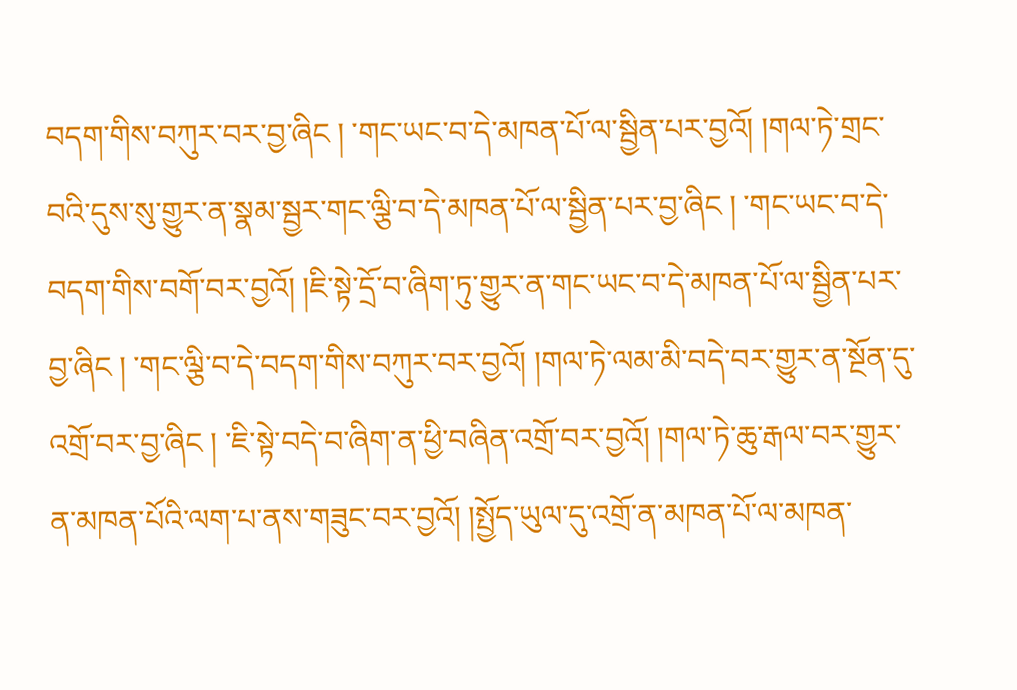བདག་གིས་བཀུར་བར་བྱ་ཞིང ། ་གང་ཡང་བ་དེ་མཁན་པོ་ལ་སྦྱིན་པར་བྱའོ། །གལ་ཏེ་གྲང་བའི་དུས་སུ་གྱུར་ན་སྣམ་སྦྱར་གང་ལྕི་བ་དེ་མཁན་པོ་ལ་སྦྱིན་པར་བྱ་ཞིང ། ་གང་ཡང་བ་དེ་བདག་གིས་བགོ་བར་བྱའོ། །ཇི་སྟེ་དྲོ་བ་ཞིག་ཏུ་གྱུར་ན་གང་ཡང་བ་དེ་མཁན་པོ་ལ་སྦྱིན་པར་བྱ་ཞིང ། ་གང་ལྕི་བ་དེ་བདག་གིས་བཀུར་བར་བྱའོ། །གལ་ཏེ་ལམ་མི་བདེ་བར་གྱུར་ན་སྔོན་དུ་འགྲོ་བར་བྱ་ཞིང ། ་ཇི་སྟེ་བདེ་བ་ཞིག་ན་ཕྱི་བཞིན་འགྲོ་བར་བྱའོ། །གལ་ཏེ་ཆུ་རྒལ་བར་གྱུར་ན་མཁན་པོའི་ལག་པ་ནས་གཟུང་བར་བྱའོ། །སྤྱོད་ཡུལ་དུ་འགྲོ་ན་མཁན་པོ་ལ་མཁན་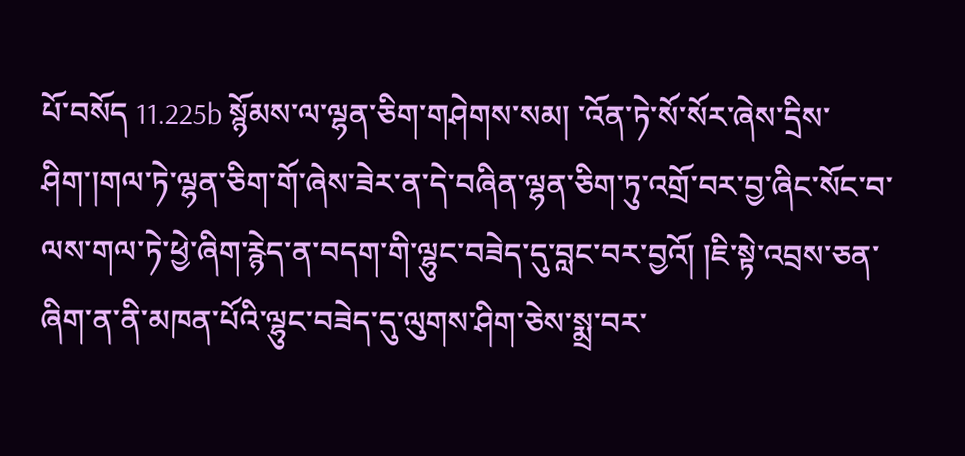པོ་བསོད 11.225b སྙོམས་ལ་ལྷན་ཅིག་གཤེགས་སམ། ་འོན་ཏེ་སོ་སོར་ཞེས་དྲིས་ཤིག་།གལ་ཏེ་ལྷན་ཅིག་གོ་ཞེས་ཟེར་ན་དེ་བཞིན་ལྷན་ཅིག་ཏུ་འགྲོ་བར་བྱ་ཞིང་སོང་བ་ལས་གལ་ཏེ་ཕྱེ་ཞིག་རྙེད་ན་བདག་གི་ལྷུང་བཟེད་དུ་བླང་བར་བྱའོ། །ཇི་སྟེ་འབྲས་ཅན་ཞིག་ན་ནི་མཁན་པོའི་ལྷུང་བཟེད་དུ་ལུགས་ཤིག་ཅེས་སྨྲ་བར་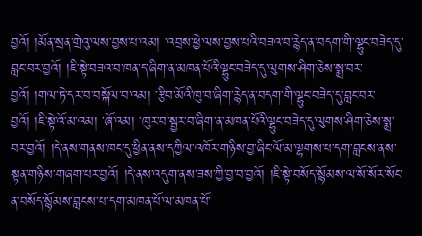བྱའོ། །མོན་སྲན་གྲེའུ་ལས་བྱས་པ་འམ། ་འབྲས་ཕྱེ་ལས་བྱས་པའི་བཟའ་བ་རྙེད་ན་བདག་གི་ལྷུང་བཟེད་དུ་བླང་བར་བྱའོ། །ཇི་སྟེ་བཟའ་བ་ཁན་ད་ཞིག་ན་མཁན་པོའི་ལྷུང་བཟེད་དུ་ལུགས་ཤིག་ཅེས་སྨྲ་བར་བྱའོ། །གལ་ཏེ་དར་བ་བསྐོལ་བ་འམ། ་རྩིབ་མོའི་ཁུ་བ་ཞིག་རྙེད་ན་བདག་གི་ལྷུང་བཟེད་དུ་བླང་བར་བྱའོ། །ཇི་སྟེ་འོ་མ་འམ། ་ཞོ་འམ། ་ཁུར་བ་སྦྱར་བ་ཞིག་ན་མཁན་པོའི་ལྷུང་བཟེད་དུ་ལུགས་ཤིག་ཅེས་སྨྲ་བར་བྱའོ། །དེ་ནས་གནས་ཁང་དུ་ཕྱིན་ནས་དཀྱིལ་འཁོར་གཉིས་བྱ་ཞིང་ལོ་མ་ལྷགས་པ་དག་བླངས་ནས་སྟན་གཉིས་གཞག་པར་བྱའོ། །དེ་ནས་འདུག་ནས་ཟས་ཀྱི་བྱ་བ་བྱའོ། །ཇི་སྟེ་བསོད་སྙོམས་ལ་སོ་སོར་སོང་ན་བསོད་སྙོམས་བླངས་པ་དག་མཁན་པོ་ལ་མཁན་པོ་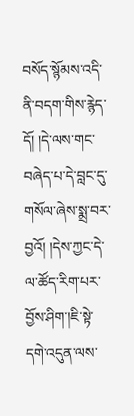བསོད་སྙོམས་འདི་ནི་བདག་གིས་རྙེད་དོ། །དེ་ལས་གང་བཞེད་པ་དེ་བླང་དུ་གསོལ་ཞེས་སྨྲ་བར་བྱའོ། །དེས་ཀྱང་དེ་ལ་ཚོད་རིག་པར་བྱོས་ཤིག་།ཇི་སྟེ་དགེ་འདུན་ལས་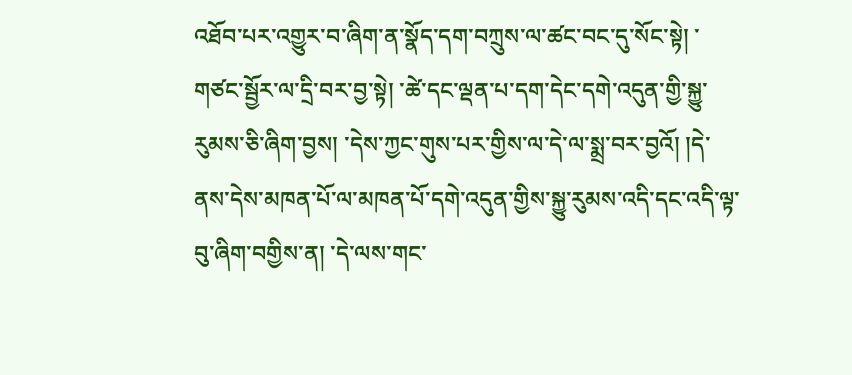འཐོབ་པར་འགྱུར་བ་ཞིག་ན་སྣོད་དག་བཀྲུས་ལ་ཚང་བང་དུ་སོང་སྟེ། ་གཙང་སྦྱོར་ལ་དྲི་བར་བྱ་སྟེ། ་ཚེ་དང་ལྡན་པ་དག་དེང་དགེ་འདུན་གྱི་སྐྱུ་རུམས་ཅི་ཞིག་བྱས། ་དེས་ཀྱང་གུས་པར་གྱིས་ལ་དེ་ལ་སྨྲ་བར་བྱའོ། །དེ་ནས་དེས་མཁན་པོ་ལ་མཁན་པོ་དགེ་འདུན་གྱིས་སྐྱུ་རུམས་འདི་དང་འདི་ལྟ་བུ་ཞིག་བགྱིས་ན། ་དེ་ལས་གང་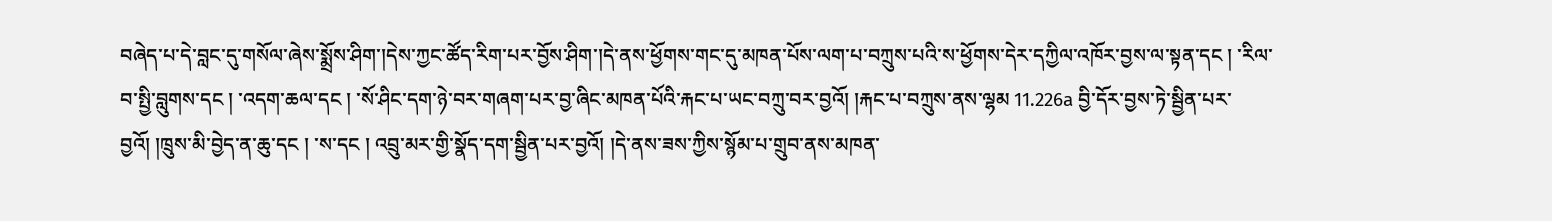བཞེད་པ་དེ་བླང་དུ་གསོལ་ཞེས་སྨྲོས་ཤིག་།དེས་ཀྱང་ཚོད་རིག་པར་བྱོས་ཤིག་།དེ་ནས་ཕྱོགས་གང་དུ་མཁན་པོས་ལག་པ་བཀྲུས་པའི་ས་ཕྱོགས་དེར་དཀྱིལ་འཁོར་བྱས་ལ་སྟན་དང ། ་རིལ་བ་སྤྱི་བླུགས་དང ། ་འདག་ཆལ་དང ། ་སོ་ཤིང་དག་ཉེ་བར་གཞག་པར་བྱ་ཞིང་མཁན་པོའི་རྐང་པ་ཡང་བཀྲུ་བར་བྱའོ། །རྐང་པ་བཀྲུས་ནས་ལྷམ 11.226a བྱི་དོར་བྱས་ཏེ་སྦྱིན་པར་བྱའོ། །ཁྲུས་མི་བྱེད་ན་ཆུ་དང ། ་ས་དང ། འབྲུ་མར་གྱི་སྣོད་དག་སྦྱིན་པར་བྱའོ། །དེ་ནས་ཟས་ཀྱིས་སྙོམ་པ་གྲུབ་ནས་མཁན་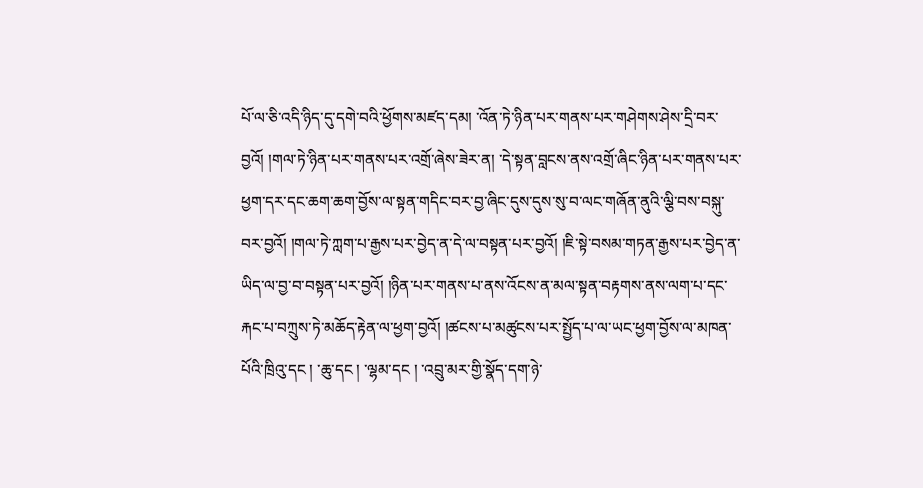པོ་ལ་ཅི་འདི་ཉིད་དུ་དགེ་བའི་ཕྱོགས་མཛད་དམ། ་འོན་ཏེ་ཉིན་པར་གནས་པར་གཤེགས་ཤེས་དྲི་བར་བྱའོ། །གལ་ཏེ་ཉིན་པར་གནས་པར་འགྲོ་ཞེས་ཟེར་ན། ་དེ་སྟན་བླངས་ནས་འགྲོ་ཞིང་ཉིན་པར་གནས་པར་ཕྱག་དར་དང་ཆག་ཆག་བྱོས་ལ་སྟན་གདིང་བར་བྱ་ཞིང་དུས་དུས་སུ་བ་ལང་གཞོན་ནུའི་ལྕི་བས་བསྐུ་བར་བྱའོ། །གལ་ཏེ་ཀླག་པ་རྒྱས་པར་བྱེད་ན་དེ་ལ་བསྟན་པར་བྱའོ། །ཇི་སྟེ་བསམ་གཏན་རྒྱས་པར་བྱེད་ན་ཡིད་ལ་བྱ་བ་བསྟན་པར་བྱའོ། །ཉིན་པར་གནས་པ་ནས་འོངས་ན་མལ་སྟན་བརྟགས་ནས་ལག་པ་དང་རྐང་པ་བཀྲུས་ཏེ་མཆོད་རྟེན་ལ་ཕྱག་བྱའོ། །ཚངས་པ་མཚུངས་པར་སྤྱོད་པ་ལ་ཡང་ཕྱག་བྱོས་ལ་མཁན་པོའི་ཁྲིའུ་དང ། ་ཆུ་དང ། ་ལྷམ་དང ། ་འབྲུ་མར་གྱི་སྣོད་དག་ཉེ་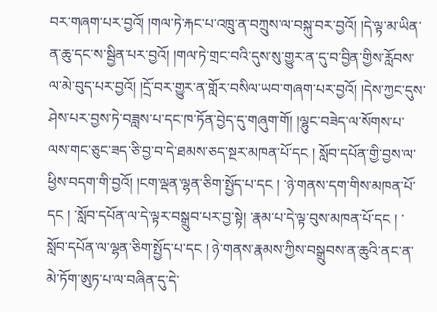བར་གཞག་པར་བྱའོ། །གལ་ཏེ་རྐང་པ་འཁྲུ་ན་བཀྲུས་ལ་བསྐུ་བར་བྱའོ། །དེ་ལྟ་མ་ཡིན་ན་ཆུ་དང་ས་སྦྱིན་པར་བྱའོ། །གལ་ཏེ་གྲང་བའི་དུས་སུ་གྱུར་ན་དུ་བ་བྱིན་གྱིས་རློབས་ལ་མེ་བུད་པར་བྱའོ། །དྲོ་བར་གྱུར་ན་གློར་བསིལ་ཡབ་གཞག་པར་བྱའོ། །དེས་ཀྱང་དུས་ཤེས་པར་བྱས་ཏེ་བཟླས་པ་དང་ཁ་ཏོན་བྱེད་དུ་གཞུག་གོ། །ལྷུང་བཟེད་ལ་སོགས་པ་ལས་གང་ཅུང་ཟད་ཅི་བྱ་བ་དེ་ཐམས་ཅད་སྔར་མཁན་པོ་དང ། སློབ་དཔོན་གྱི་བྱས་ལ་ཕྱིས་བདག་གི་བྱའོ། །ངག་ལྡན་ལྷན་ཅིག་སྤྱོད་པ་དང ། ་ཉེ་གནས་དག་གིས་མཁན་པོ་དང ། ་སློབ་དཔོན་ལ་དེ་ལྟར་བསྒྲུབ་པར་བྱ་སྟེ། ་རྣམ་པ་དེ་ལྟ་བུས་མཁན་པོ་དང ། ་སློབ་དཔོན་ལ་ལྷན་ཅིག་སྤྱོད་པ་དང ། ཉེ་གནས་རྣམས་ཀྱིས་བསྒྲུབས་ན་ཆུའི་ནང་ན་མེ་ཏོག་ཨུཏ་པ་ལ་བཞིན་དུ་དེ་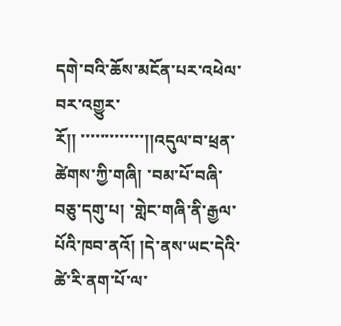དགེ་བའི་ཆོས་མངོན་པར་འཕེལ་བར་འགྱུར་རོ།། ་་་་་་་་་་་་་།།འདུལ་བ་ཕྲན་ཚེགས་ཀྱི་གཞི། ་བམ་པོ་བཞི་བཅུ་དགུ་པ། ་གླེང་གཞི་ནི་རྒྱལ་པོའི་ཁབ་ནའོ། །དེ་ནས་ཡང་དེའི་ཚེ་རི་ནག་པོ་ལ་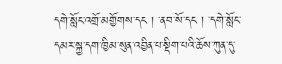དགེ་སློང་འགྲོ་མགྱོགས་དང ། ་ནབ་སོ་དང ། ་དགེ་སློང་དམར་སྐྱ་དག་ཁྱིམ་སུན་འབྱིན་པ་སྡིག་པའི་ཆོས་ཀུན་དུ་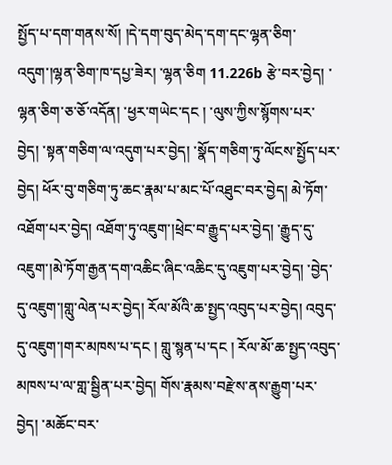སྤྱོད་པ་དག་གནས་སོ། །དེ་དག་བུད་མེད་དག་དང་ལྷན་ཅིག་འདུག་།ལྷན་ཅིག་ཁ་དཔྱ་ཟེར། ་ལྷན་ཅིག 11.226b རྩེ་བར་བྱེད། ་ལྷན་ཅིག་ཅ་ཅོ་འདོན། ་ཕྱར་གཡེང་དང ། ་ལུས་ཀྱིས་སྙོགས་པར་བྱེད། ་སྟན་གཅིག་ལ་འདུག་པར་བྱེད། ་སྣོད་གཅིག་ཏུ་ལོངས་སྤྱོད་པར་བྱེད། ཕོར་བུ་གཅིག་ཏུ་ཆང་རྣམ་པ་མང་པོ་འཐུང་བར་བྱེད། མེ་ཏོག་འཐོག་པར་བྱེད། འཐོག་ཏུ་འཇུག་།ཕྲེང་བ་རྒྱུད་པར་བྱེད། ་རྒྱུད་དུ་འཇུག་།མེ་ཏོག་རྒྱན་དག་འཆིང་ཞིང་འཆིང་དུ་འཇུག་པར་བྱེད། ་བྱེད་དུ་འཇུག་།གླུ་ལེན་པར་བྱེད། རོལ་མོའི་ཆ་སྤྱད་འབུད་པར་བྱེད། འབུད་དུ་འཇུག་།གར་མཁས་པ་དང ། གླུ་སྙན་པ་དང ། རོལ་མོ་ཆ་སྤྱད་འབུད་མཁས་པ་ལ་གླ་སྦྱིན་པར་བྱེད། གོས་རྣམས་བརྫེས་ནས་རྒྱུག་པར་བྱེད། ་མཆོང་བར་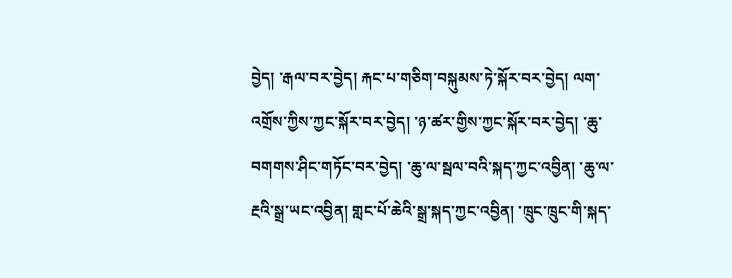བྱེད། ་རྒལ་བར་བྱེད། རྐང་པ་གཅིག་བསྐུམས་ཏེ་སྐོར་བར་བྱེད། ལག་འགྲོས་ཀྱིས་ཀྱང་སྐོར་བར་བྱེད། ་ཉ་ཚར་གྱིས་ཀྱང་སྐོར་བར་བྱེད། ་ཆུ་བགགས་ཤིང་གཏོང་བར་བྱེད། ་ཆུ་ལ་སྦལ་བའི་སྐད་ཀྱང་འབྱིན། ་ཆུ་ལ་རྔའི་སྒྲ་ཡང་འབྱིན། གླང་པོ་ཆེའི་སྒྲ་སྐད་ཀྱང་འབྱིན། ་ཁྲུང་ཁྲུང་གི་སྐད་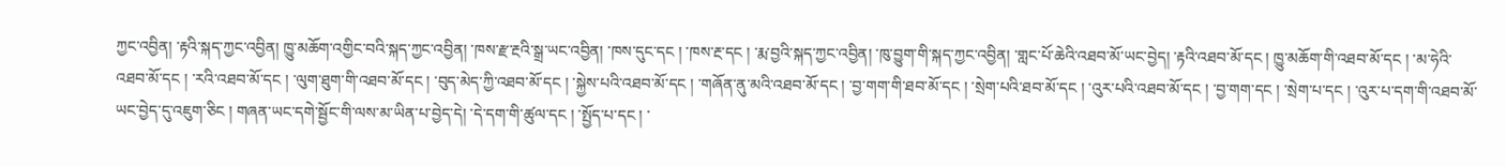ཀྱང་འབྱིན། ་རྟའི་སྐད་ཀྱང་འབྱིན། ཁྱུ་མཆོག་འགྱིང་བའི་སྐད་ཀྱང་འབྱིན། ་ཁས་རྫ་རྔའི་སྒྲ་ཡང་འབྱིན། ་ཁས་དུང་དང ། ་ཁས་རྔ་དང ། ་རྨ་བྱའི་སྐད་ཀྱང་འབྱིན། ་ཁུ་བྱུག་གི་སྐད་ཀྱང་འབྱིན། ་གླང་པོ་ཆེའི་འཐབ་མོ་ཡང་བྱེད། ་རྟའི་འཐབ་མོ་དང ། ཁྱུ་མཆོག་གི་འཐབ་མོ་དང ། ་མ་ཧེའི་འཐབ་མོ་དང ། ་རའི་འཐབ་མོ་དང ། ་ལུག་ཐུག་གི་འཐབ་མོ་དང ། ་བུད་མེད་ཀྱི་འཐབ་མོ་དང ། ་སྐྱེས་པའི་འཐབ་མོ་དང ། ་གཞོན་ནུ་མའི་འཐབ་མོ་དང ། ་བྱ་གག་གི་ཐབ་མོ་དང ། ་སྲེག་པའི་ཐབ་མོ་དང ། ་འུར་པའི་འཐབ་མོ་དང ། ་བྱ་གག་དང ། ་སྲེག་པ་དང ། ་འུར་པ་དག་གི་འཐབ་མོ་ཡང་བྱེད་དུ་འཇུག་ཅིང ། གཞན་ཡང་དགེ་སྦྱོང་གི་ལས་མ་ཡིན་པ་བྱེད་དེ། ་དེ་དག་གི་ཚུལ་དང ། ་སྤྱོད་པ་དང ། ་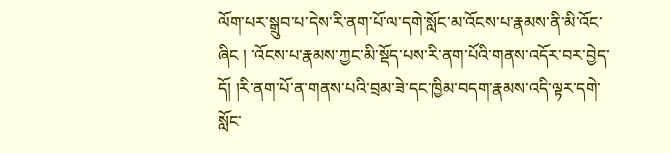ལོག་པར་སྒྲུབ་པ་དེས་རི་ནག་པོ་ལ་དགེ་སློང་མ་འོངས་པ་རྣམས་ནི་མི་འོང་ཞིང ། ་འོངས་པ་རྣམས་ཀྱང་མི་སྡོད་པས་རི་ནག་པོའི་གནས་འདོར་བར་བྱེད་དོ། །རི་ནག་པོ་ན་གནས་པའི་བྲམ་ཟེ་དང་ཁྱིམ་བདག་རྣམས་འདི་ལྟར་དགེ་སློང་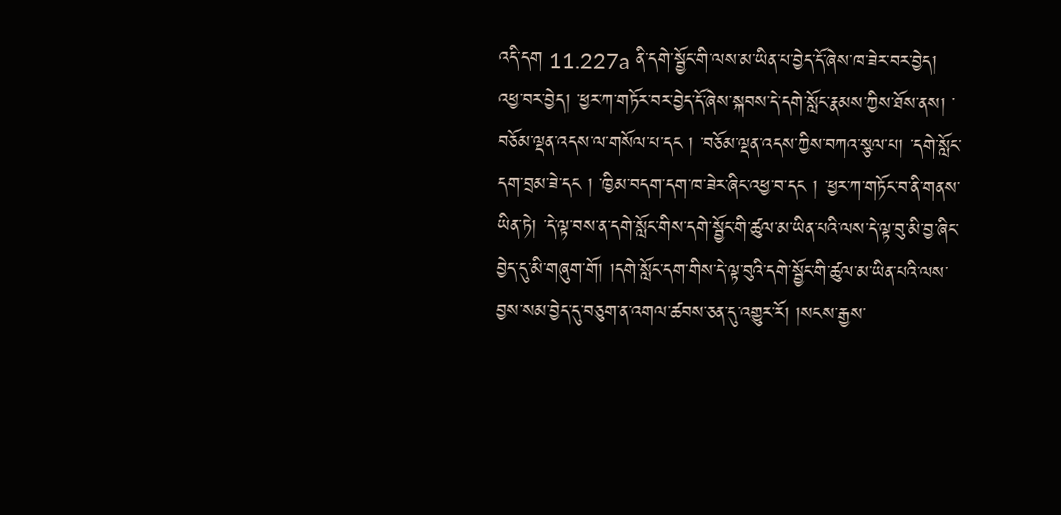འདི་དག 11.227a ནི་དགེ་སྦྱོང་གི་ལས་མ་ཡིན་པ་བྱེད་དོ་ཞེས་ཁ་ཟེར་བར་བྱེད། འཕྱ་བར་བྱེད། ་ཕྱར་ཀ་གཏོར་བར་བྱེད་དོ་ཞེས་སྐབས་དེ་དགེ་སློང་རྣམས་ཀྱིས་ཐོས་ནས། ་བཅོམ་ལྡན་འདས་ལ་གསོལ་པ་དང ། ་བཅོམ་ལྡན་འདས་ཀྱིས་བཀའ་སྩལ་པ། ་དགེ་སློང་དག་བྲམ་ཟེ་དང ། ་ཁྱིམ་བདག་དག་ཁ་ཟེར་ཞིང་འཕྱ་བ་དང ། ་ཕྱར་ཀ་གཏོང་བ་ནི་གནས་ཡིན་ཏེ། ་དེ་ལྟ་བས་ན་དགེ་སློང་གིས་དགེ་སྦྱོང་གི་ཚུལ་མ་ཡིན་པའི་ལས་དེ་ལྟ་བུ་མི་བྱ་ཞིང་བྱེད་དུ་མི་གཞུག་གོ། །དགེ་སློང་དག་གིས་དེ་ལྟ་བུའི་དགེ་སྦྱོང་གི་ཚུལ་མ་ཡིན་པའི་ལས་བྱས་སམ་བྱེད་དུ་བཅུག་ན་འགལ་ཚབས་ཅན་དུ་འགྱུར་རོ། །སངས་རྒྱས་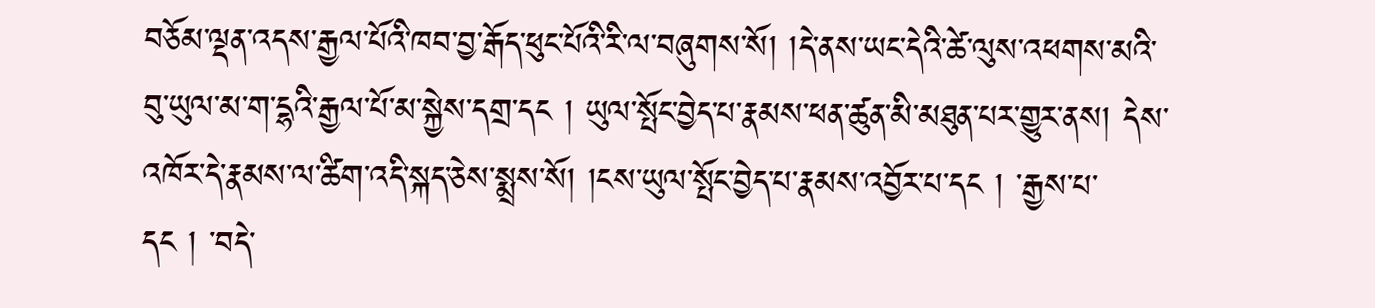བཅོམ་ལྡན་འདས་རྒྱལ་པོའི་ཁབ་བྱ་རྒོད་ཕུང་པོའི་རི་ལ་བཞུགས་སོ། །དེ་ནས་ཡང་དེའི་ཚེ་ལུས་འཕགས་མའི་བུ་ཡུལ་མ་ག་དྷའི་རྒྱལ་པོ་མ་སྐྱེས་དགྲ་དང ། ཡུལ་སྤོང་བྱེད་པ་རྣམས་ཕན་ཚུན་མི་མཐུན་པར་གྱུར་ནས། དེས་འཁོར་དེ་རྣམས་ལ་ཚིག་འདི་སྐད་ཅེས་སྨྲས་སོ། །ངས་ཡུལ་སྤོང་བྱེད་པ་རྣམས་འབྱོར་པ་དང ། ་རྒྱས་པ་དང ། ་བདེ་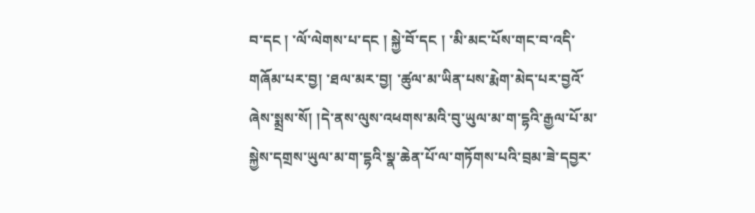བ་དང ། ་ལོ་ལེགས་པ་དང ། སྐྱེ་བོ་དང ། ་མི་མང་པོས་གང་བ་འདི་གཞོམ་པར་བྱ། ་ཐལ་མར་བྱ། ་ཚུལ་མ་ཡིན་པས་རྨེག་མེད་པར་བྱའོ་ཞེས་སྨྲས་སོ། །དེ་ནས་ལུས་འཕགས་མའི་བུ་ཡུལ་མ་ག་དྷའི་རྒྱལ་པོ་མ་སྐྱེས་དགྲས་ཡུལ་མ་ག་དྷའི་སྣ་ཆེན་པོ་ལ་གཏོགས་པའི་བྲམ་ཟེ་དབྱར་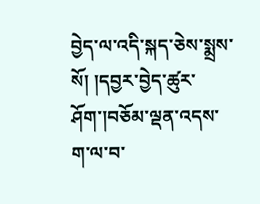བྱེད་ལ་འདི་སྐད་ཅེས་སྨྲས་སོ། །དབྱར་བྱེད་ཚུར་ཤོག་།བཅོམ་ལྡན་འདས་ག་ལ་བ་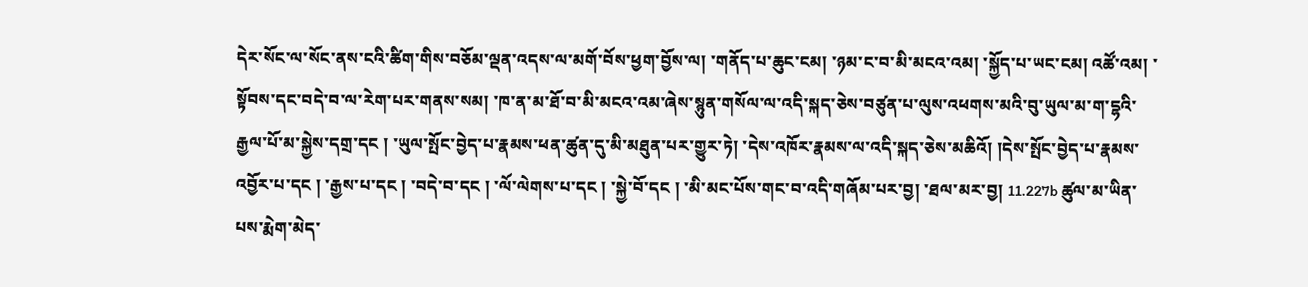དེར་སོང་ལ་སོང་ནས་ངའི་ཚིག་གིས་བཅོམ་ལྡན་འདས་ལ་མགོ་བོས་ཕྱག་བྱོས་ལ། ་གནོད་པ་ཆུང་ངམ། ་ཉམ་ང་བ་མི་མངའ་འམ། ་སྐྱོད་པ་ཡང་ངམ། འཚོ་འམ། ་སྟོབས་དང་བདེ་བ་ལ་རེག་པར་གནས་སམ། ་ཁ་ན་མ་ཐོ་བ་མི་མངའ་འམ་ཞེས་སྙུན་གསོལ་ལ་འདི་སྐད་ཅེས་བཙུན་པ་ལུས་འཕགས་མའི་བུ་ཡུལ་མ་ག་དྷའི་རྒྱལ་པོ་མ་སྐྱེས་དགྲ་དང ། ་ཡུལ་སྤོང་བྱེད་པ་རྣམས་ཕན་ཚུན་དུ་མི་མཐུན་པར་གྱུར་ཏེ། ་དེས་འཁོར་རྣམས་ལ་འདི་སྐད་ཅེས་མཆིའོ། །དེས་སྤོང་བྱེད་པ་རྣམས་འབྱོར་པ་དང ། ་རྒྱས་པ་དང ། ་བདེ་བ་དང ། ་ལོ་ལེགས་པ་དང ། ་སྐྱེ་བོ་དང ། ་མི་མང་པོས་གང་བ་འདི་གཞོམ་པར་བྱ། ་ཐལ་མར་བྱ། 11.227b ཚུལ་མ་ཡིན་པས་རྨེག་མེད་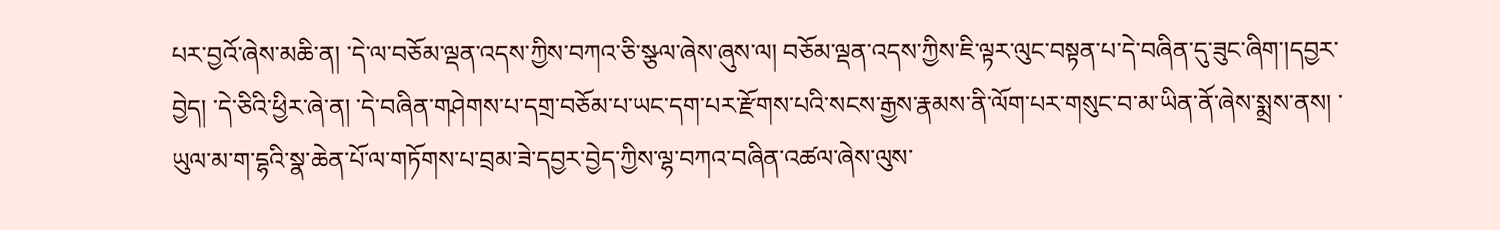པར་བྱའོ་ཞེས་མཆི་ན། ་དེ་ལ་བཅོམ་ལྡན་འདས་ཀྱིས་བཀའ་ཅི་སྩལ་ཞེས་ཞུས་ལ། བཅོམ་ལྡན་འདས་ཀྱིས་ཇི་ལྟར་ལུང་བསྟན་པ་དེ་བཞིན་དུ་ཟུང་ཞིག་།དབྱར་བྱེད། ་དེ་ཅིའི་ཕྱིར་ཞེ་ན། ་དེ་བཞིན་གཤེགས་པ་དགྲ་བཅོམ་པ་ཡང་དག་པར་རྫོགས་པའི་སངས་རྒྱས་རྣམས་ནི་ལོག་པར་གསུང་བ་མ་ཡིན་ནོ་ཞེས་སྨྲས་ནས། ་ཡུལ་མ་ག་དྷའི་སྣ་ཆེན་པོ་ལ་གཏོགས་པ་བྲམ་ཟེ་དབྱར་བྱེད་ཀྱིས་ལྷ་བཀའ་བཞིན་འཚལ་ཞེས་ལུས་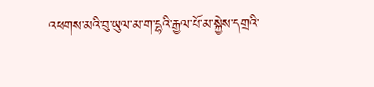འཕགས་མའི་བུ་ཡུལ་མ་ག་དྷའི་རྒྱལ་པོ་མ་སྐྱེས་དགྲའི་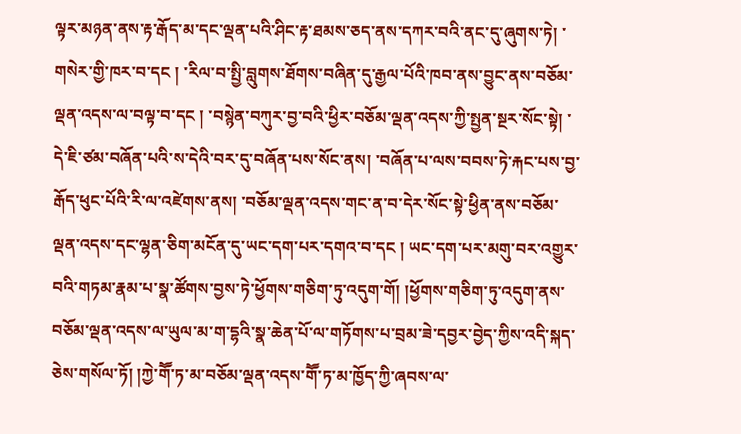ལྟར་མཉན་ནས་རྟ་རྒོད་མ་དང་ལྡན་པའི་ཤིང་རྟ་ཐམས་ཅད་ནས་དཀར་བའི་ནང་དུ་ཞུགས་ཏེ། ་གསེར་གྱི་ཁར་བ་དང ། ་རིལ་བ་སྤྱི་བླུགས་ཐོགས་བཞིན་དུ་རྒྱལ་པོའི་ཁབ་ནས་བྱུང་ནས་བཅོམ་ལྡན་འདས་ལ་བལྟ་བ་དང ། ་བསྙེན་བཀུར་བྱ་བའི་ཕྱིར་བཅོམ་ལྡན་འདས་ཀྱི་སྤྱན་སྔར་སོང་སྟེ། ་དེ་ཇི་ཙམ་བཞོན་པའི་ས་དེའི་བར་དུ་བཞོན་པས་སོང་ནས། ་བཞོན་པ་ལས་བབས་ཏེ་རྐང་པས་བྱ་རྒོད་ཕུང་པོའི་རི་ལ་འཛེགས་ནས། ་བཅོམ་ལྡན་འདས་གང་ན་བ་དེར་སོང་སྟེ་ཕྱིན་ནས་བཅོམ་ལྡན་འདས་དང་ལྷན་ཅིག་མངོན་དུ་ཡང་དག་པར་དགའ་བ་དང ། ཡང་དག་པར་མགུ་བར་འགྱུར་བའི་གཏམ་རྣམ་པ་སྣ་ཚོགས་བྱས་ཏེ་ཕྱོགས་གཅིག་ཏུ་འདུག་གོ། །ཕྱོགས་གཅིག་ཏུ་འདུག་ནས་བཅོམ་ལྡན་འདས་ལ་ཡུལ་མ་ག་དྷའི་སྣ་ཆེན་པོ་ལ་གཏོགས་པ་བྲམ་ཟེ་དབྱར་བྱེད་ཀྱིས་འདི་སྐད་ཅེས་གསོལ་ཏོ། །ཀྱེ་གཽ་ཏ་མ་བཅོམ་ལྡན་འདས་གཽ་ཏ་མ་ཁྱོད་ཀྱི་ཞབས་ལ་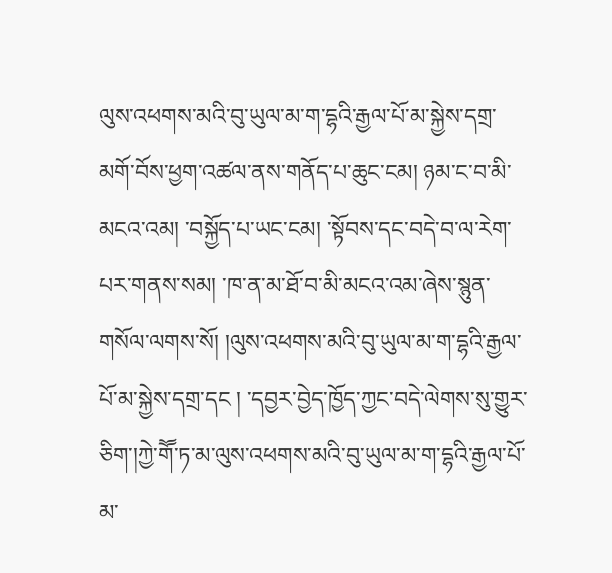ལུས་འཕགས་མའི་བུ་ཡུལ་མ་ག་དྷའི་རྒྱལ་པོ་མ་སྐྱེས་དགྲ་མགོ་བོས་ཕྱག་འཚལ་ནས་གནོད་པ་ཆུང་ངམ། ཉམ་ང་བ་མི་མངའ་འམ། ་བསྐྱོད་པ་ཡང་ངམ། ་སྟོབས་དང་བདེ་བ་ལ་རེག་པར་གནས་སམ། ་ཁ་ན་མ་ཐོ་བ་མི་མངའ་འམ་ཞེས་སྙུན་གསོལ་ལགས་སོ། །ལུས་འཕགས་མའི་བུ་ཡུལ་མ་ག་དྷའི་རྒྱལ་པོ་མ་སྐྱེས་དགྲ་དང ། ་དབྱར་བྱེད་ཁྱོད་ཀྱང་བདེ་ལེགས་སུ་གྱུར་ཅིག་།ཀྱེ་གཽ་ཏ་མ་ལུས་འཕགས་མའི་བུ་ཡུལ་མ་ག་དྷའི་རྒྱལ་པོ་མ་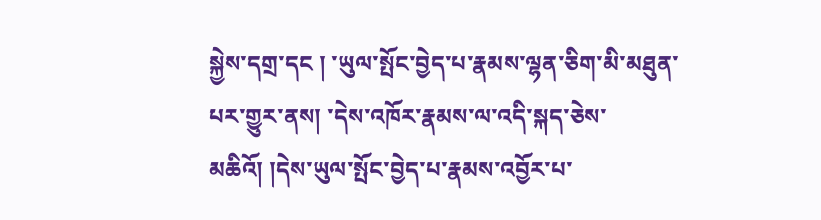སྐྱེས་དགྲ་དང ། ་ཡུལ་སྤོང་བྱེད་པ་རྣམས་ལྷན་ཅིག་མི་མཐུན་པར་གྱུར་ནས། ་དེས་འཁོར་རྣམས་ལ་འདི་སྐད་ཅེས་མཆིའོ། །དེས་ཡུལ་སྤོང་བྱེད་པ་རྣམས་འབྱོར་པ་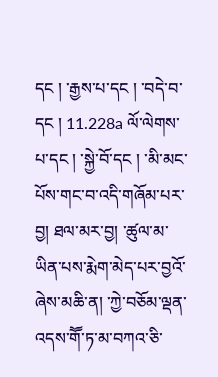དང ། ་རྒྱས་པ་དང ། ་བདེ་བ་དང ། 11.228a ལོ་ལེགས་པ་དང ། ་སྐྱེ་བོ་དང ། ་མི་མང་པོས་གང་བ་འདི་གཞོམ་པར་བྱ། ཐལ་མར་བྱ། ་ཚུལ་མ་ཡིན་པས་རྨེག་མེད་པར་བྱའོ་ཞེས་མཆི་ན། ་ཀྱེ་བཅོམ་ལྡན་འདས་གཽ་ཏ་མ་བཀའ་ཅི་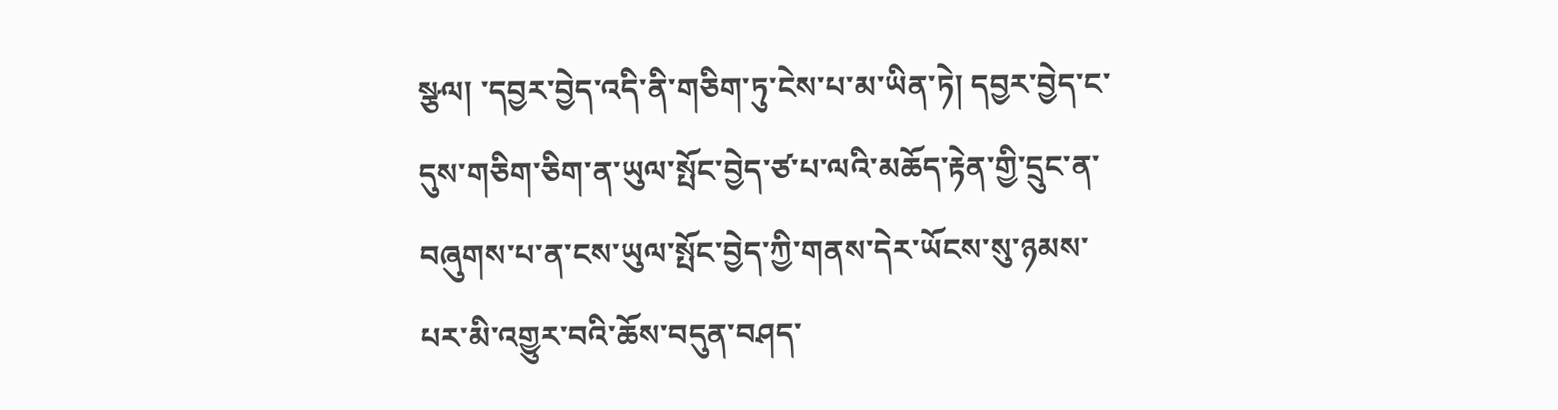སྩལ། ་དབྱར་བྱེད་འདི་ནི་གཅིག་ཏུ་ངེས་པ་མ་ཡིན་ཏེ། དབྱར་བྱེད་ང་དུས་གཅིག་ཅིག་ན་ཡུལ་སྤོང་བྱེད་ཙ་པ་ལའི་མཆོད་རྟེན་གྱི་དྲུང་ན་བཞུགས་པ་ན་ངས་ཡུལ་སྤོང་བྱེད་ཀྱི་གནས་དེར་ཡོངས་སུ་ཉམས་པར་མི་འགྱུར་བའི་ཆོས་བདུན་བཤད་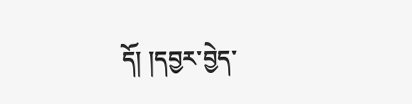དོ། །དབྱར་བྱེད་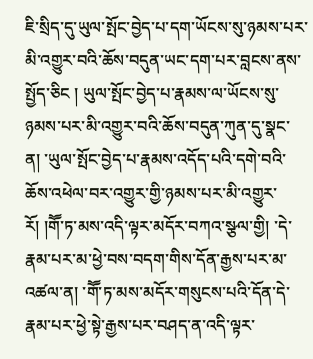ཇི་སྲིད་དུ་ཡུལ་སྤོང་བྱེད་པ་དག་ཡོངས་སུ་ཉམས་པར་མི་འགྱུར་བའི་ཆོས་བདུན་ཡང་དག་པར་བླངས་ནས་སྤྱོད་ཅིང ། ཡུལ་སྤོང་བྱེད་པ་རྣམས་ལ་ཡོངས་སུ་ཉམས་པར་མི་འགྱུར་བའི་ཆོས་བདུན་ཀུན་དུ་སྣང་ན། ་ཡུལ་སྤོང་བྱེད་པ་རྣམས་འདོད་པའི་དགེ་བའི་ཆོས་འཕེལ་བར་འགྱུར་གྱི་ཉམས་པར་མི་འགྱུར་རོ། །གཽ་ཏ་མས་འདི་ལྟར་མདོར་བཀའ་སྩལ་གྱི། ་དེ་རྣམ་པར་མ་ཕྱེ་བས་བདག་གིས་དོན་རྒྱས་པར་མ་འཚལ་ན། ་གཽ་ཏ་མས་མདོར་གསུངས་པའི་དོན་དེ་རྣམ་པར་ཕྱེ་སྟེ་རྒྱས་པར་བཤད་ན་འདི་ལྟར་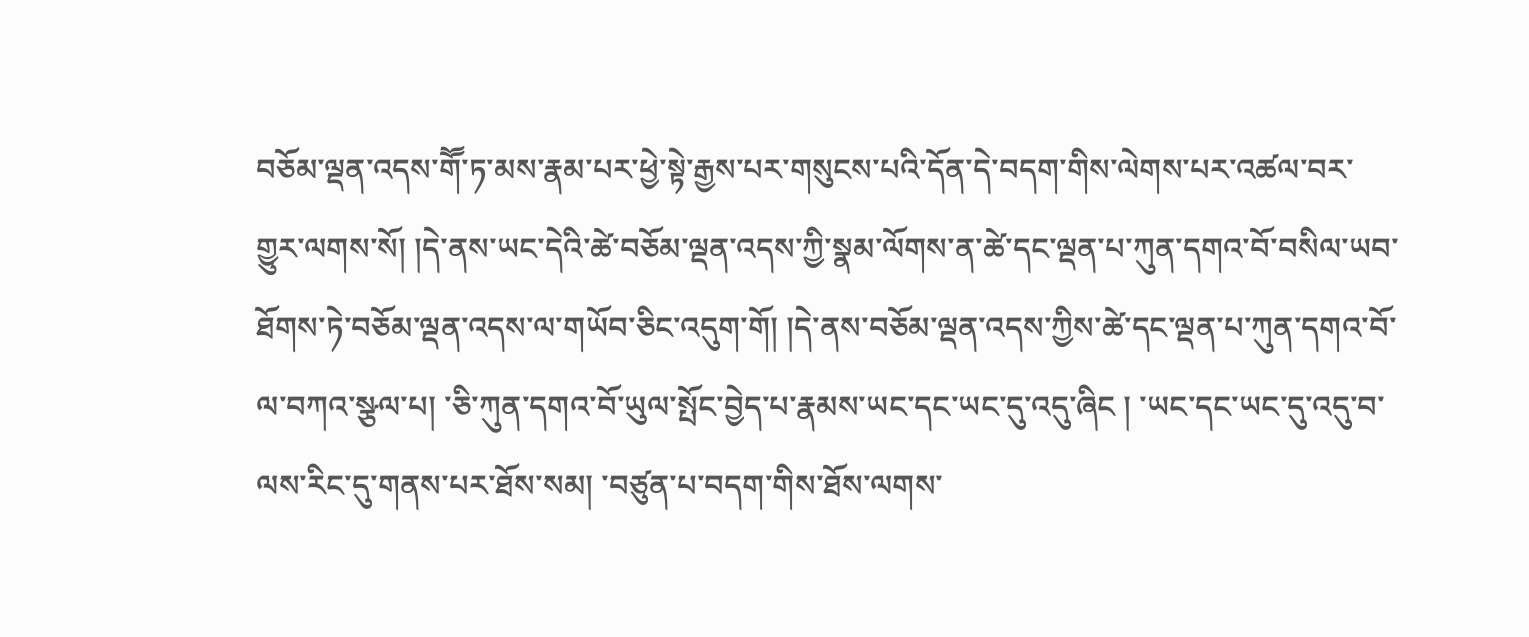བཅོམ་ལྡན་འདས་གཽ་ཏ་མས་རྣམ་པར་ཕྱེ་སྟེ་རྒྱས་པར་གསུངས་པའི་དོན་དེ་བདག་གིས་ལེགས་པར་འཚལ་བར་གྱུར་ལགས་སོ། །དེ་ནས་ཡང་དེའི་ཚེ་བཅོམ་ལྡན་འདས་ཀྱི་སྣམ་ལོགས་ན་ཚེ་དང་ལྡན་པ་ཀུན་དགའ་བོ་བསིལ་ཡབ་ཐོགས་ཏེ་བཅོམ་ལྡན་འདས་ལ་གཡོབ་ཅིང་འདུག་གོ། །དེ་ནས་བཅོམ་ལྡན་འདས་ཀྱིས་ཚེ་དང་ལྡན་པ་ཀུན་དགའ་བོ་ལ་བཀའ་སྩལ་པ། ་ཅི་ཀུན་དགའ་བོ་ཡུལ་སྤོང་བྱེད་པ་རྣམས་ཡང་དང་ཡང་དུ་འདུ་ཞིང ། ་ཡང་དང་ཡང་དུ་འདུ་བ་ལས་རིང་དུ་གནས་པར་ཐོས་སམ། ་བཙུན་པ་བདག་གིས་ཐོས་ལགས་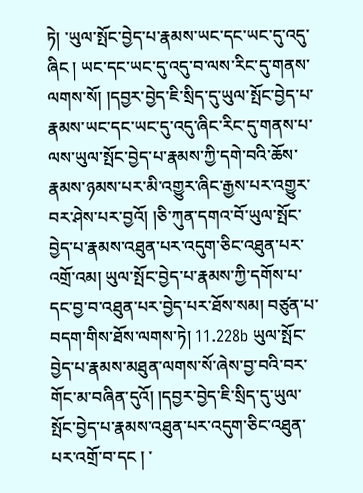ཏེ། ་ཡུལ་སྤོང་བྱེད་པ་རྣམས་ཡང་དང་ཡང་དུ་འདུ་ཞིང ། ཡང་དང་ཡང་དུ་འདུ་བ་ལས་རིང་དུ་གནས་ལགས་སོ། །དབྱར་བྱེད་ཇི་སྲིད་དུ་ཡུལ་སྤོང་བྱེད་པ་རྣམས་ཡང་དང་ཡང་དུ་འདུ་ཞིང་རིང་དུ་གནས་པ་ལས་ཡུལ་སྤོང་བྱེད་པ་རྣམས་ཀྱི་དགེ་བའི་ཆོས་རྣམས་ཉམས་པར་མི་འགྱུར་ཞིང་རྒྱས་པར་འགྱུར་བར་ཤེས་པར་བྱའོ། །ཅི་ཀུན་དགའ་བོ་ཡུལ་སྤོང་བྱེད་པ་རྣམས་འཐུན་པར་འདུག་ཅིང་འཐུན་པར་འགྲོ་འམ། ཡུལ་སྤོང་བྱེད་པ་རྣམས་ཀྱི་དགོས་པ་དང་བྱ་བ་འཐུན་པར་བྱེད་པར་ཐོས་སམ། བཙུན་པ་བདག་གིས་ཐོས་ལགས་ཏེ། 11.228b ཡུལ་སྤོང་བྱེད་པ་རྣམས་མཐུན་ལགས་སོ་ཞེས་བྱ་བའི་བར་གོང་མ་བཞིན་དུའོ། །དབྱར་བྱེད་ཇི་སྲིད་དུ་ཡུལ་སྤོང་བྱེད་པ་རྣམས་འཐུན་པར་འདུག་ཅིང་འཐུན་པར་འགྲོ་བ་དང ། ་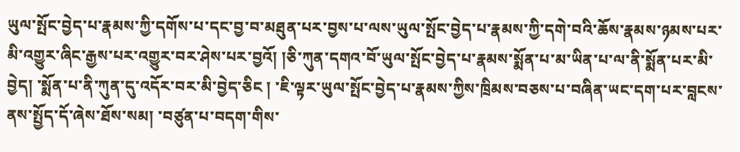ཡུལ་སྤོང་བྱེད་པ་རྣམས་ཀྱི་དགོས་པ་དང་བྱ་བ་མཐུན་པར་བྱས་པ་ལས་ཡུལ་སྤོང་བྱེད་པ་རྣམས་ཀྱི་དགེ་བའི་ཆོས་རྣམས་ཉམས་པར་མི་འགྱུར་ཞིང་རྒྱས་པར་འགྱུར་བར་ཤེས་པར་བྱའོ། །ཅི་ཀུན་དགའ་བོ་ཡུལ་སྤོང་བྱེད་པ་རྣམས་སྨོན་པ་མ་ཡིན་པ་ལ་ནི་སྨོན་པར་མི་བྱེད། ་སྨོན་པ་ནི་ཀུན་དུ་འདོར་བར་མི་བྱེད་ཅིང ། ་ཇི་ལྟར་ཡུལ་སྤོང་བྱེད་པ་རྣམས་ཀྱིས་ཁྲིམས་བཅས་པ་བཞིན་ཡང་དག་པར་བླངས་ནས་སྤྱོད་དོ་ཞེས་ཐོས་སམ། ་བཙུན་པ་བདག་གིས་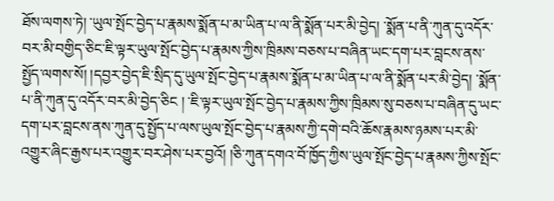ཐོས་ལགས་ཏེ། ་ཡུལ་སྤོང་བྱེད་པ་རྣམས་སྨོན་པ་མ་ཡིན་པ་ལ་ནི་སྨོན་པར་མི་བྱེད། ་སྨོན་པ་ནི་ཀུན་དུ་འདོར་བར་མི་བགྱིད་ཅིང་ཇི་ལྟར་ཡུལ་སྤོང་བྱེད་པ་རྣམས་ཀྱིས་ཁྲིམས་བཅས་པ་བཞིན་ཡང་དག་པར་བླངས་ནས་སྤྱོད་ལགས་སོ། །དབྱར་བྱེད་ཇི་སྲིད་དུ་ཡུལ་སྤོང་བྱེད་པ་རྣམས་སྨོན་པ་མ་ཡིན་པ་ལ་ནི་སྨོན་པར་མི་བྱེད། ་སྨོན་པ་ནི་ཀུན་དུ་འདོར་བར་མི་བྱེད་ཅིང ། ་ཇི་ལྟར་ཡུལ་སྤོང་བྱེད་པ་རྣམས་ཀྱིས་ཁྲིམས་སུ་བཅས་པ་བཞིན་དུ་ཡང་དག་པར་བླངས་ནས་ཀུན་དུ་སྤྱོད་པ་ལས་ཡུལ་སྤོང་བྱེད་པ་རྣམས་ཀྱི་དགེ་བའི་ཆོས་རྣམས་ཉམས་པར་མི་འགྱུར་ཞིང་རྒྱས་པར་འགྱུར་བར་ཤེས་པར་བྱའོ། །ཅི་ཀུན་དགའ་བོ་ཁྱོད་ཀྱིས་ཡུལ་སྤོང་བྱེད་པ་རྣམས་ཀྱིས་སྤོང་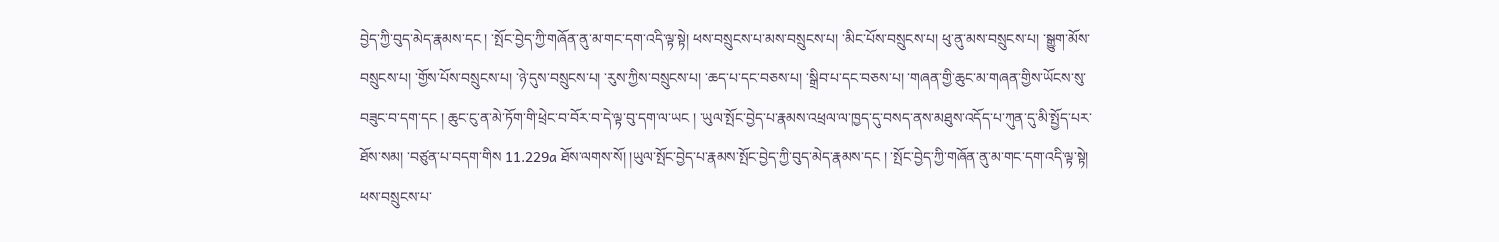བྱེད་ཀྱི་བུད་མེད་རྣམས་དང ། ་སྤོང་བྱེད་ཀྱི་གཞོན་ནུ་མ་གང་དག་འདི་ལྟ་སྟེ། ཕས་བསྲུངས་པ་མས་བསྲུངས་པ། ་མིང་པོས་བསྲུངས་པ། ཕུ་ནུ་མས་བསྲུངས་པ། ་སྒྱུག་མོས་བསྲུངས་པ། ་གྱོས་པོས་བསྲུངས་པ། ་ཉེ་དུས་བསྲུངས་པ། ་རུས་ཀྱིས་བསྲུངས་པ། ་ཆད་པ་དང་བཅས་པ། ་སྒྲིབ་པ་དང་བཅས་པ། ་གཞན་གྱི་ཆུང་མ་གཞན་གྱིས་ཡོངས་སུ་བཟུང་བ་དག་དང ། ཆུང་ངུ་ན་མེ་ཏོག་གི་ཕྲེང་བ་བོར་བ་དེ་ལྟ་བུ་དག་ལ་ཡང ། ་ཡུལ་སྤོང་བྱེད་པ་རྣམས་འཕྲལ་ལ་ཁྱད་དུ་བསད་ནས་མཐུས་འདོད་པ་ཀུན་དུ་མི་སྤྱོད་པར་ཐོས་སམ། ་བཙུན་པ་བདག་གིས 11.229a ཐོས་ལགས་སོ། །ཡུལ་སྤོང་བྱེད་པ་རྣམས་སྤོང་བྱེད་ཀྱི་བུད་མེད་རྣམས་དང ། ་སྤོང་བྱེད་ཀྱི་གཞོན་ནུ་མ་གང་དག་འདི་ལྟ་སྟེ། ཕས་བསྲུངས་པ་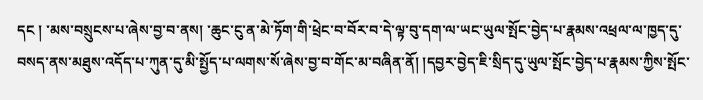དང ། ་མས་བསྲུངས་པ་ཞེས་བྱ་བ་ནས། ་ཆུང་ངུ་ན་མེ་ཏོག་གི་ཕྲེང་བ་བོར་བ་དེ་ལྟ་བུ་དག་ལ་ཡང་ཡུལ་སྤོང་བྱེད་པ་རྣམས་འཕྲལ་ལ་ཁྱད་དུ་བསད་ནས་མཐུས་འདོད་པ་ཀུན་དུ་མི་སྤྱོད་པ་ལགས་སོ་ཞེས་བྱ་བ་གོང་མ་བཞིན་ནོ། །དབྱར་བྱེད་ཇི་སྲིད་དུ་ཡུལ་སྤོང་བྱེད་པ་རྣམས་ཀྱིས་སྤོང་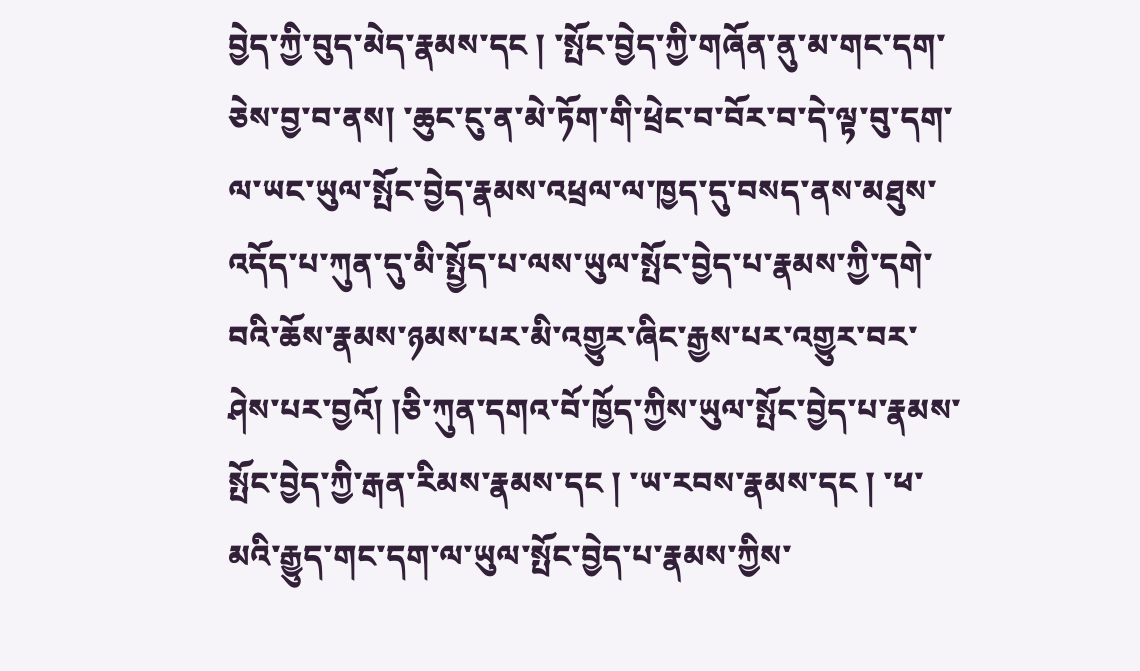བྱེད་ཀྱི་བུད་མེད་རྣམས་དང ། ་སྤོང་བྱེད་ཀྱི་གཞོན་ནུ་མ་གང་དག་ཅེས་བྱ་བ་ནས། ་ཆུང་ངུ་ན་མེ་ཏོག་གི་ཕྲེང་བ་བོར་བ་དེ་ལྟ་བུ་དག་ལ་ཡང་ཡུལ་སྤོང་བྱེད་རྣམས་འཕྲལ་ལ་ཁྱད་དུ་བསད་ནས་མཐུས་འདོད་པ་ཀུན་དུ་མི་སྤྱོད་པ་ལས་ཡུལ་སྤོང་བྱེད་པ་རྣམས་ཀྱི་དགེ་བའི་ཆོས་རྣམས་ཉམས་པར་མི་འགྱུར་ཞིང་རྒྱས་པར་འགྱུར་བར་ཤེས་པར་བྱའོ། །ཅི་ཀུན་དགའ་བོ་ཁྱོད་ཀྱིས་ཡུལ་སྤོང་བྱེད་པ་རྣམས་སྤོང་བྱེད་ཀྱི་རྒན་རིམས་རྣམས་དང ། ་ཡ་རབས་རྣམས་དང ། ་ཕ་མའི་རྒྱུད་གང་དག་ལ་ཡུལ་སྤོང་བྱེད་པ་རྣམས་ཀྱིས་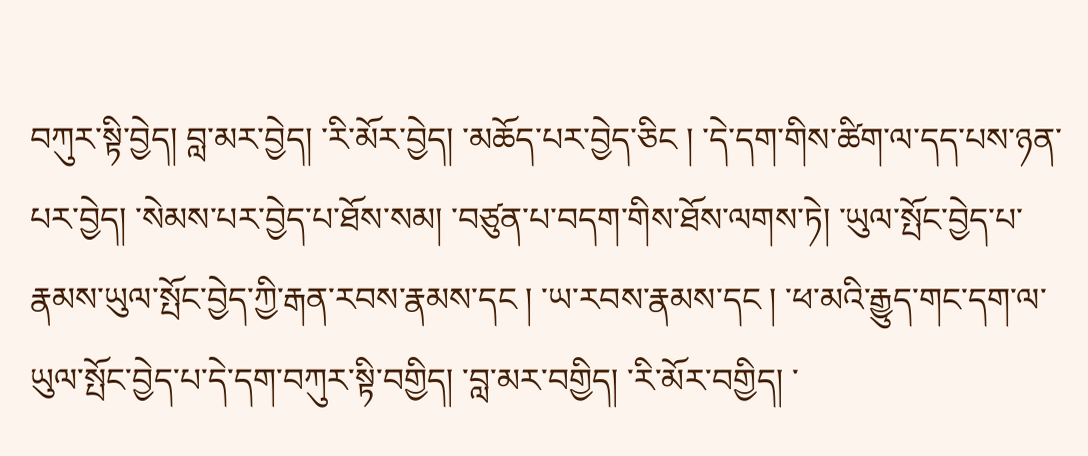བཀུར་སྟི་བྱེད། བླ་མར་བྱེད། ་རི་མོར་བྱེད། ་མཆོད་པར་བྱེད་ཅིང ། ་དེ་དག་གིས་ཚིག་ལ་དད་པས་ཉན་པར་བྱེད། ་སེམས་པར་བྱེད་པ་ཐོས་སམ། ་བཙུན་པ་བདག་གིས་ཐོས་ལགས་ཏེ། ་ཡུལ་སྤོང་བྱེད་པ་རྣམས་ཡུལ་སྤོང་བྱེད་ཀྱི་རྒན་རབས་རྣམས་དང ། ་ཡ་རབས་རྣམས་དང ། ་ཕ་མའི་རྒྱུད་གང་དག་ལ་ཡུལ་སྤོང་བྱེད་པ་དེ་དག་བཀུར་སྟི་བགྱིད། ་བླ་མར་བགྱིད། ་རི་མོར་བགྱིད། ་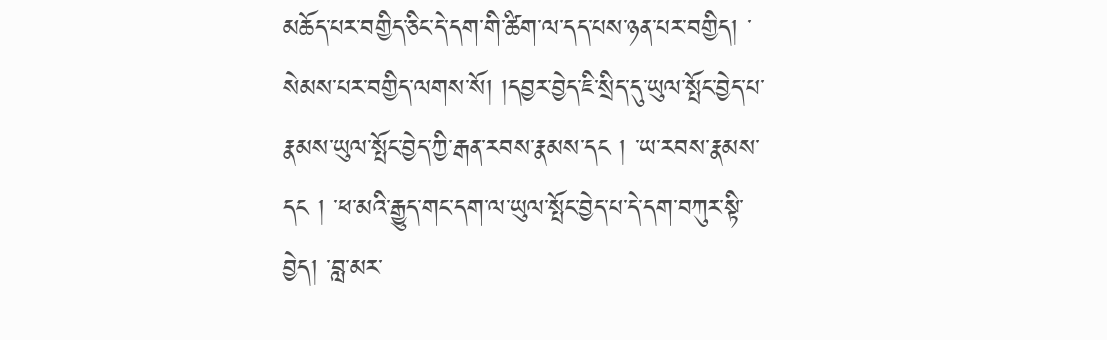མཆོད་པར་བགྱིད་ཅིང་དེ་དག་གི་ཚིག་ལ་དད་པས་ཉན་པར་བགྱིད། ་སེམས་པར་བགྱིད་ལགས་སོ། །དབྱར་བྱེད་ཇི་སྲིད་དུ་ཡུལ་སྤོང་བྱེད་པ་རྣམས་ཡུལ་སྤོང་བྱེད་ཀྱི་རྒན་རབས་རྣམས་དང ། ་ཡ་རབས་རྣམས་དང ། ་ཕ་མའི་རྒྱུད་གང་དག་ལ་ཡུལ་སྤོང་བྱེད་པ་དེ་དག་བཀུར་སྟི་བྱེད། ་བླ་མར་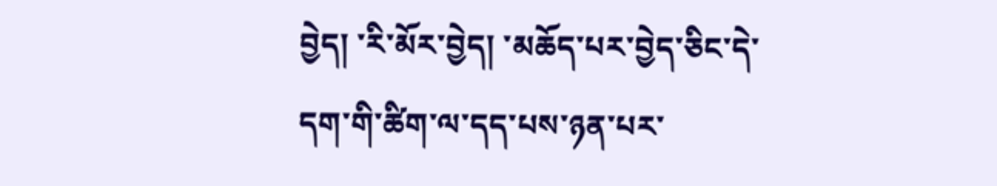བྱེད། ་རི་མོར་བྱེད། ་མཆོད་པར་བྱེད་ཅིང་དེ་དག་གི་ཚིག་ལ་དད་པས་ཉན་པར་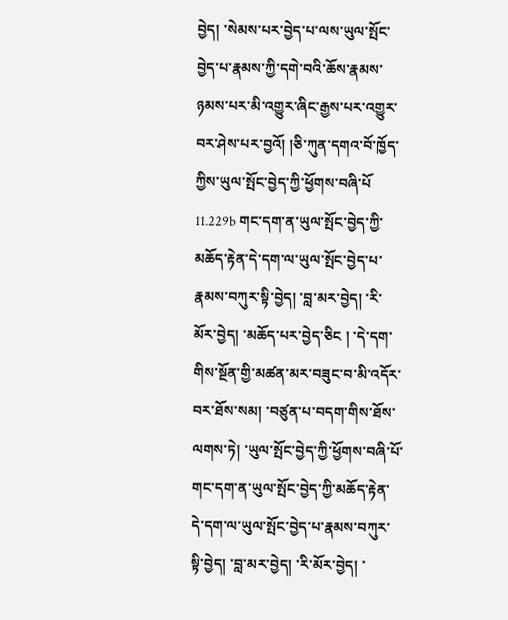བྱེད། ་སེམས་པར་བྱེད་པ་ལས་ཡུལ་སྤོང་བྱེད་པ་རྣམས་ཀྱི་དགེ་བའི་ཆོས་རྣམས་ཉམས་པར་མི་འགྱུར་ཞིང་རྒྱས་པར་འགྱུར་བར་ཤེས་པར་བྱའོ། །ཅི་ཀུན་དགའ་བོ་ཁྱོད་ཀྱིས་ཡུལ་སྤོང་བྱེད་ཀྱི་ཕྱོགས་བཞི་པོ 11.229b གང་དག་ན་ཡུལ་སྤོང་བྱེད་ཀྱི་མཆོད་རྟེན་དེ་དག་ལ་ཡུལ་སྤོང་བྱེད་པ་རྣམས་བཀུར་སྟི་བྱེད། ་བླ་མར་བྱེད། ་རི་མོར་བྱེད། ་མཆོད་པར་བྱེད་ཅིང ། ་དེ་དག་གིས་སྔོན་གྱི་མཚན་མར་བཟུང་བ་མི་འདོར་བར་ཐོས་སམ། ་བཙུན་པ་བདག་གིས་ཐོས་ལགས་ཏེ། ་ཡུལ་སྤོང་བྱེད་ཀྱི་ཕྱོགས་བཞི་པོ་གང་དག་ན་ཡུལ་སྤོང་བྱེད་ཀྱི་མཆོད་རྟེན་དེ་དག་ལ་ཡུལ་སྤོང་བྱེད་པ་རྣམས་བཀུར་སྟི་བྱེད། ་བླ་མར་བྱེད། ་རི་མོར་བྱེད། ་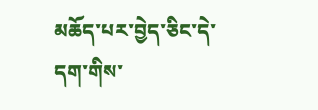མཆོད་པར་བྱེད་ཅིང་དེ་དག་གིས་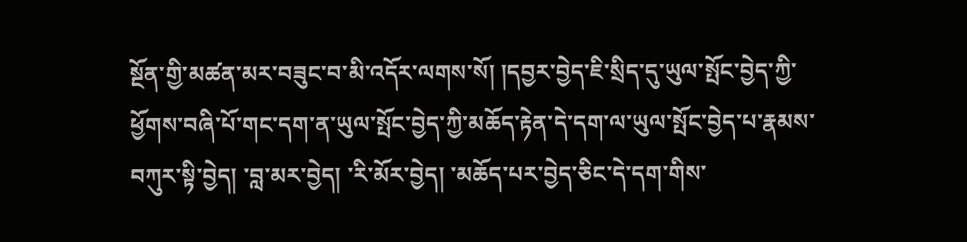སྔོན་གྱི་མཚན་མར་བཟུང་བ་མི་འདོར་ལགས་སོ། །དབྱར་བྱེད་ཇི་སྲིད་དུ་ཡུལ་སྤོང་བྱེད་ཀྱི་ཕྱོགས་བཞི་པོ་གང་དག་ན་ཡུལ་སྤོང་བྱེད་ཀྱི་མཆོད་རྟེན་དེ་དག་ལ་ཡུལ་སྤོང་བྱེད་པ་རྣམས་བཀུར་སྟི་བྱེད། ་བླ་མར་བྱེད། ་རི་མོར་བྱེད། ་མཆོད་པར་བྱེད་ཅིང་དེ་དག་གིས་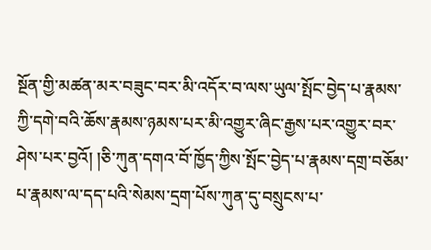སྔོན་གྱི་མཚན་མར་བཟུང་བར་མི་འདོར་བ་ལས་ཡུལ་སྤོང་བྱེད་པ་རྣམས་ཀྱི་དགེ་བའི་ཆོས་རྣམས་ཉམས་པར་མི་འགྱུར་ཞིང་རྒྱས་པར་འགྱུར་བར་ཤེས་པར་བྱའོ། །ཅི་ཀུན་དགའ་བོ་ཁྱོད་ཀྱིས་སྤོང་བྱེད་པ་རྣམས་དགྲ་བཅོམ་པ་རྣམས་ལ་དད་པའི་སེམས་དྲག་པོས་ཀུན་དུ་བསྲུངས་པ་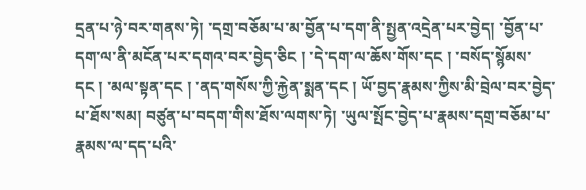དྲན་པ་ཉེ་བར་གནས་ཏེ། ་དགྲ་བཅོམ་པ་མ་བྱོན་པ་དག་ནི་སྤྱན་འདྲེན་པར་བྱེད། ་བྱོན་པ་དག་ལ་ནི་མངོན་པར་དགའ་བར་བྱེད་ཅིང ། ་དེ་དག་ལ་ཆོས་གོས་དང ། ་བསོད་སྙོམས་དང ། ་མལ་སྟན་དང ། ་ནད་གསོས་ཀྱི་རྐྱེན་སྨན་དང ། ཡོ་བྱད་རྣམས་ཀྱིས་མི་བྲེལ་བར་བྱེད་པ་ཐོས་སམ། བཙུན་པ་བདག་གིས་ཐོས་ལགས་ཏེ། ་ཡུལ་སྤོང་བྱེད་པ་རྣམས་དགྲ་བཅོམ་པ་རྣམས་ལ་དད་པའི་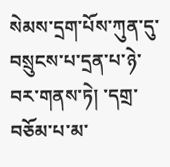སེམས་དྲག་པོས་ཀུན་དུ་བསྲུངས་པ་དྲན་པ་ཉེ་བར་གནས་ཏེ། ་དགྲ་བཅོམ་པ་མ་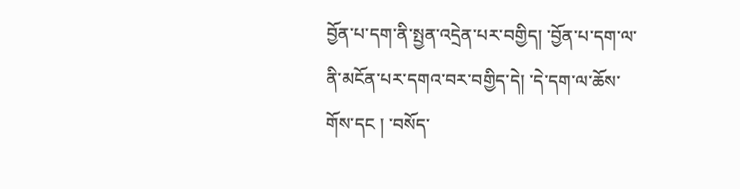བྱོན་པ་དག་ནི་སྤྱན་འདྲེན་པར་བགྱིད། ་བྱོན་པ་དག་ལ་ནི་མངོན་པར་དགའ་བར་བགྱིད་དེ། ་དེ་དག་ལ་ཆོས་གོས་དང ། ་བསོད་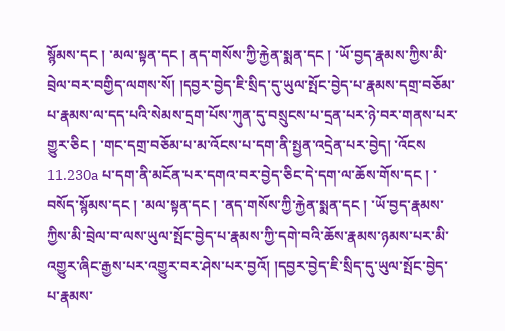སྙོམས་དང ། ་མལ་སྟན་དང ། ནད་གསོས་ཀྱི་རྐྱེན་སྨན་དང ། ་ཡོ་བྱད་རྣམས་ཀྱིས་མི་བྲེལ་བར་བགྱིད་ལགས་སོ། །དབྱར་བྱེད་ཇི་སྲིད་དུ་ཡུལ་སྤོང་བྱེད་པ་རྣམས་དགྲ་བཅོམ་པ་རྣམས་ལ་དད་པའི་སེམས་དྲག་པོས་ཀུན་དུ་བསྲུངས་པ་དྲན་པར་ཉེ་བར་གནས་པར་གྱུར་ཅིང ། ་གང་དགྲ་བཅོམ་པ་མ་འོངས་པ་དག་ནི་སྤྱན་འདྲེན་པར་བྱེད། ་འོངས 11.230a པ་དག་ནི་མངོན་པར་དགའ་བར་བྱེད་ཅིང་དེ་དག་ལ་ཆོས་གོས་དང ། ་བསོད་སྙོམས་དང ། ་མལ་སྟན་དང ། ་ནད་གསོས་ཀྱི་རྐྱེན་སྨན་དང ། ་ཡོ་བྱད་རྣམས་ཀྱིས་མི་བྲེལ་བ་ལས་ཡུལ་སྤོང་བྱེད་པ་རྣམས་ཀྱི་དགེ་བའི་ཆོས་རྣམས་ཉམས་པར་མི་འགྱུར་ཞིང་རྒྱས་པར་འགྱུར་བར་ཤེས་པར་བྱའོ། །དབྱར་བྱེད་ཇི་སྲིད་དུ་ཡུལ་སྤོང་བྱེད་པ་རྣམས་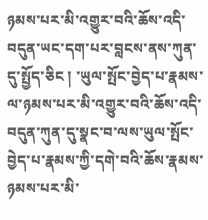ཉམས་པར་མི་འགྱུར་བའི་ཆོས་འདི་བདུན་ཡང་དག་པར་བླངས་ནས་ཀུན་དུ་སྤྱོད་ཅིང ། ་ཡུལ་སྤོང་བྱེད་པ་རྣམས་ལ་ཉམས་པར་མི་འགྱུར་བའི་ཆོས་འདི་བདུན་ཀུན་དུ་སྣང་བ་ལས་ཡུལ་སྤོང་བྱེད་པ་རྣམས་ཀྱི་དགེ་བའི་ཆོས་རྣམས་ཉམས་པར་མི་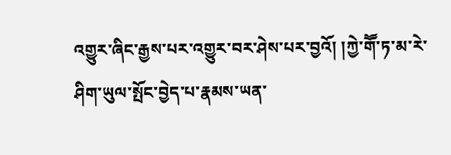འགྱུར་ཞིང་རྒྱས་པར་འགྱུར་བར་ཤེས་པར་བྱའོ། །ཀྱེ་གཽ་ཏ་མ་རེ་ཤིག་ཡུལ་སྤོང་བྱེད་པ་རྣམས་ཡན་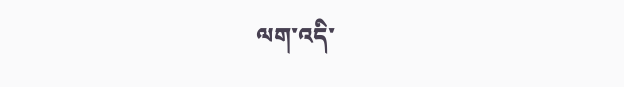ལག་འདི་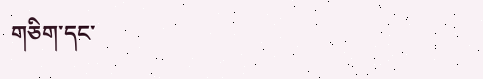གཅིག་དང་